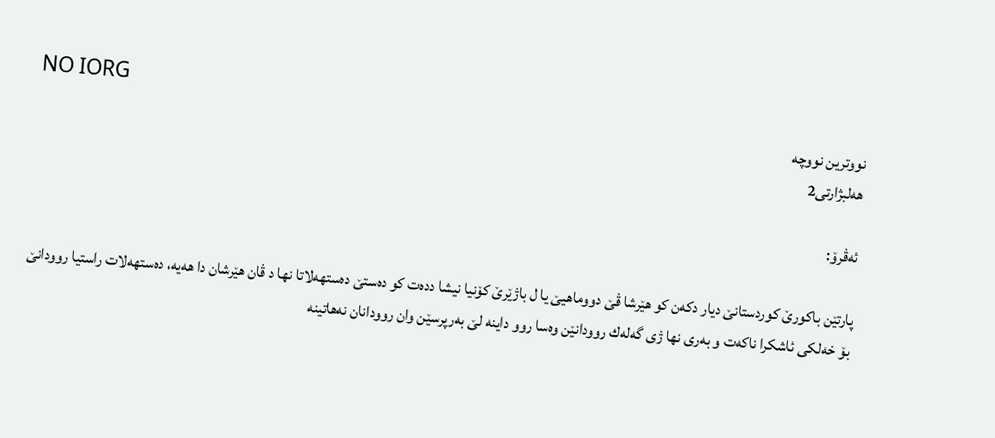NO IORG
نووترين نووچه
هه‌لبژارتى2

ئه‌ڤرۆ:

پارتێن باكورێ كوردستانێ دیار دكه‌ن كو هێرشا ڤێ دووماهیێ یا ل باژێرێ كۆنیا نیشا دده‌ت كو ده‌ستێ ده‌ستهه‌لاتا نها د ڤان هێرشان دا هه‌یه‌، ده‌ستهه‌لات راستیا روودانێ بۆ خه‌لكی ئاشكرا ناكه‌ت و به‌ری نها ژی گه‌له‌ك روودانێن وه‌سا روو داینه‌ لێ به‌رپرسێن وان روودانان نه‌هاتینه‌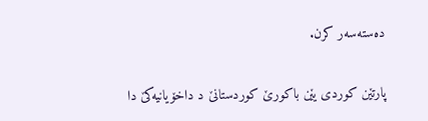ده‌سته‌سه‌ر كرن.

پارتێن كوردی یێن باكورێ كوردستانێ د داخۆیانیه‌كێ دا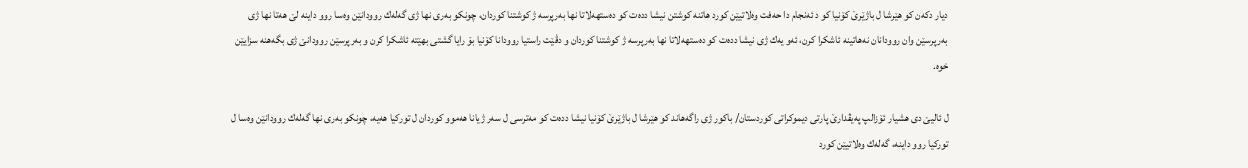دیار دكه‌ن كو هێرشا ل باژێرێ كۆنیا كو د ئه‌نجام دا حه‌فت وه‌لاتیێن كورد هاتنه‌ كوشتن نیشا دده‌ت كو ده‌ستهه‌لاتا نها به‌رپرسه‌ ژ كوشتنا كوردان، چونكو به‌ری نها ژی گه‌له‌ك روودانێن وه‌سا روو داینه‌ لێ هه‌تا نها ژی به‌رپرسێن وان روودانان نه‌هاتینه‌ ئاشكرا كرن، ئه‌و یه‌ك ژی نیشا دده‌ت كو ده‌ستهه‌لاتا نها به‌رپرسه‌ ژ كوشتنا كوردان و دڤێت راستیا روودانا كۆنیا بۆ رایا گشتی بهێته‌ ئاشكرا كرن و به‌رپرسێن روودانێ ژی بگه‌هنه‌ سزایێن خوه‌.

ل ئالیێ دی هشیار ئۆزالپ په‌یڤدارێ پارتی دیموكراتی كوردستان/ باكور ژی راگه‌هاند كو هێرشا ل باژێرێ كۆنیا نیشا دده‌ت كو مه‌ترسی ل سه‌ر ژیانا هه‌موو كوردان ل توركیا هه‌یه‌، چونكو به‌ری نها گه‌له‌ك روودانێن وه‌سا ل توركیا روو داینه‌، گه‌له‌ك وه‌لاتیێن كورد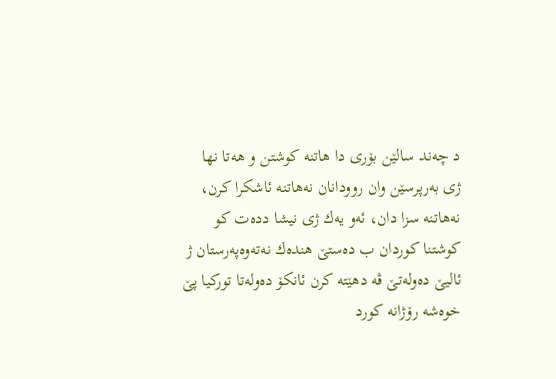د چه‌ند سالێن بۆری دا هاتنه‌ كوشتن و هه‌تا نها ژی به‌رپرسێن وان روودانان نه‌هاتنه‌ ئاشكرا كرن، نه‌هاتنه‌ سزا دان، ئه‌و یه‌ك ژی نیشا دده‌ت كو كوشتنا كوردان ب ده‌ستێ هنده‌ك نه‌ته‌وه‌په‌رستان ژ ئالیێ ده‌وله‌تێ ڤه‌ دهێته‌ كرن ئانكۆ ده‌وله‌تا توركیا پێ خوه‌شه‌ رۆژانه‌ كورد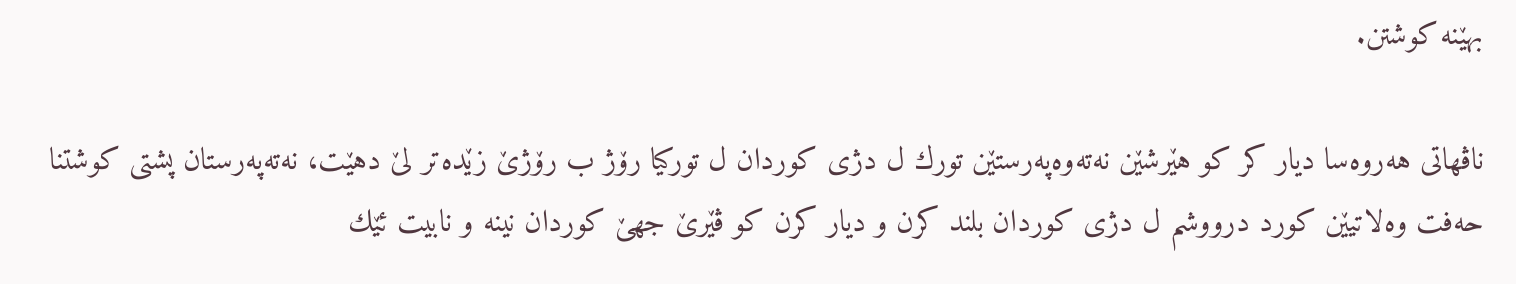بهێنه‌ كوشتن.

ناڤهاتی هه‌روه‌سا دیار كر كو هێرشێن نه‌ته‌وه‌په‌رستێن تورك ل دژی كوردان ل توركیا رۆژ ب رۆژێ زێده‌تر لێ دهێت، نه‌ته‌په‌رستان پشتی كوشتنا حه‌فت وه‌لاتیێن كورد درووشم ل دژی كوردان بلند كرن و دیار كرن كو ڤێرێ جهێ كوردان نینه‌ و نابیت ئێك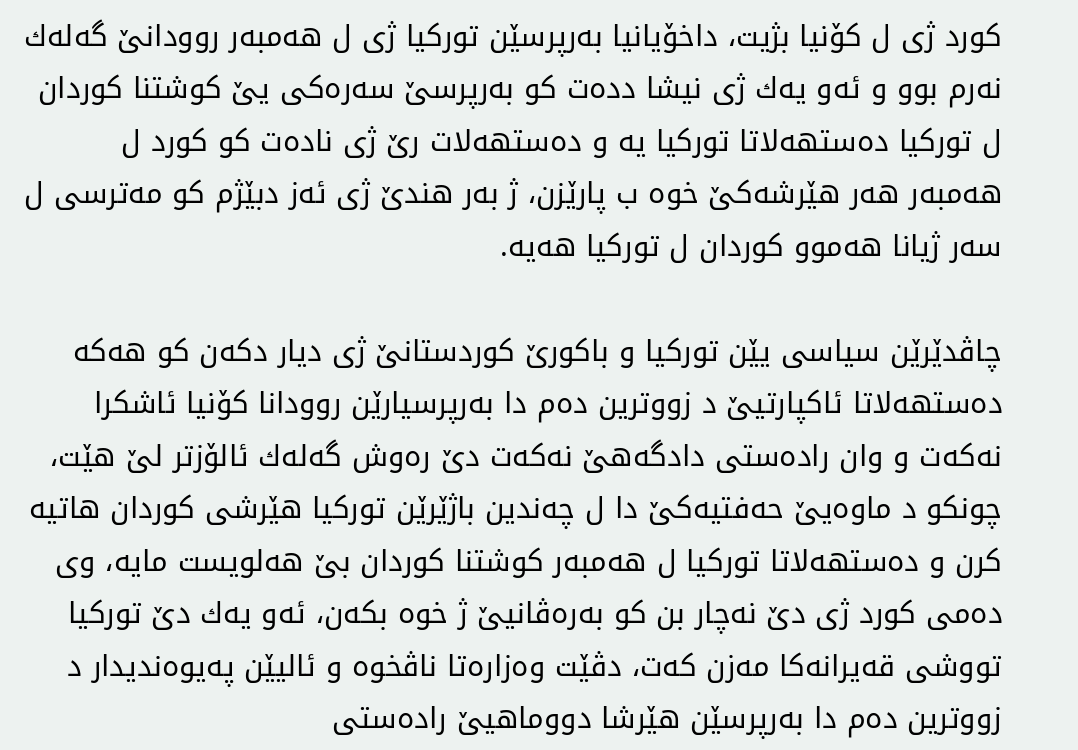كورد ژی ل كۆنیا بژیت، داخۆیانیا به‌رپرسێن توركیا ژی ل هه‌مبه‌ر روودانێ گه‌له‌ك نه‌رم بوو و ئه‌و یه‌ك ژی نیشا دده‌ت كو به‌رپرسێ سه‌ره‌كی یێ كوشتنا كوردان ل توركیا ده‌ستهه‌لاتا توركیا یه‌ و ده‌ستهه‌لات رێ ژی ناده‌ت كو كورد ل هه‌مبه‌ر هه‌ر هێرشه‌كێ خوه‌ ب پارێزن، ژ به‌ر هندێ ژی ئه‌ز دبێژم كو مه‌ترسی ل سه‌ر ژیانا هه‌موو كوردان ل توركیا هه‌یه‌.

چاڤدێرێن سیاسی یێن توركیا و باكورێ كوردستانێ ژی دیار دكه‌ن كو هه‌كه‌ ده‌ستهه‌لاتا ئاكپارتیێ د زووترین ده‌م دا به‌رپرسیارێن روودانا كۆنیا ئاشكرا نه‌كه‌ت و وان راده‌ستی دادگه‌هێ نه‌كه‌ت دێ ره‌وش گه‌له‌ك ئالۆزتر لێ هێت، چونكو د ماوه‌یێ حه‌فتیه‌كێ دا ل چه‌ندین باژێرێن توركیا هێرشی كوردان هاتیه‌ كرن و ده‌ستهه‌لاتا توركیا ل هه‌مبه‌ر كوشتنا كوردان بێ هه‌لویست مایه‌، وی ده‌می كورد ژی دێ نه‌چار بن كو به‌ره‌ڤانیێ ژ خوه‌ بكه‌ن، ئه‌و یه‌ك دێ توركیا تووشی قه‌یرانه‌كا مه‌زن كه‌ت، دڤێت وه‌زاره‌تا ناڤخوه‌ و ئالیێن په‌یوه‌ندیدار د زووترین ده‌م دا به‌رپرسێن هێرشا دووماهیێ راده‌ستی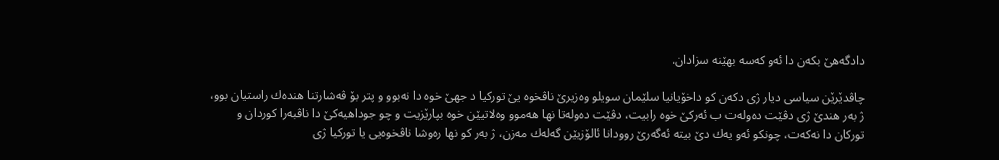دادگه‌هێ بكه‌ن دا ئه‌و كه‌سه‌ بهێنه‌ سزادان.

چاڤدێرێن سیاسی دیار ژی دكه‌ن كو داخۆیانیا سلێمان سویلو وه‌زیرێ ناڤخوه‌ یێ توركیا د جهێ خوه‌ دا نه‌بوو و پتر بۆ ڤه‌شارتنا هنده‌ك راستیان بوو، ژ به‌ر هندێ ژی دڤێت ده‌وله‌ت ب ئه‌ركێ خوه‌ رابیت، دڤێت ده‌وله‌تا نها هه‌موو وه‌لاتیێن خوه‌ بپارێزیت و چو جوداهیه‌كێ دا ناڤبه‌را كوردان و توركان دا نه‌كه‌ت، چونكو ئه‌و یه‌ك دێ بیته‌ ئه‌گه‌رێ روودانا ئالۆزیێن گه‌له‌ك مه‌زن، ژ به‌ر كو نها ره‌وشا ناڤخوه‌یی یا توركیا ژی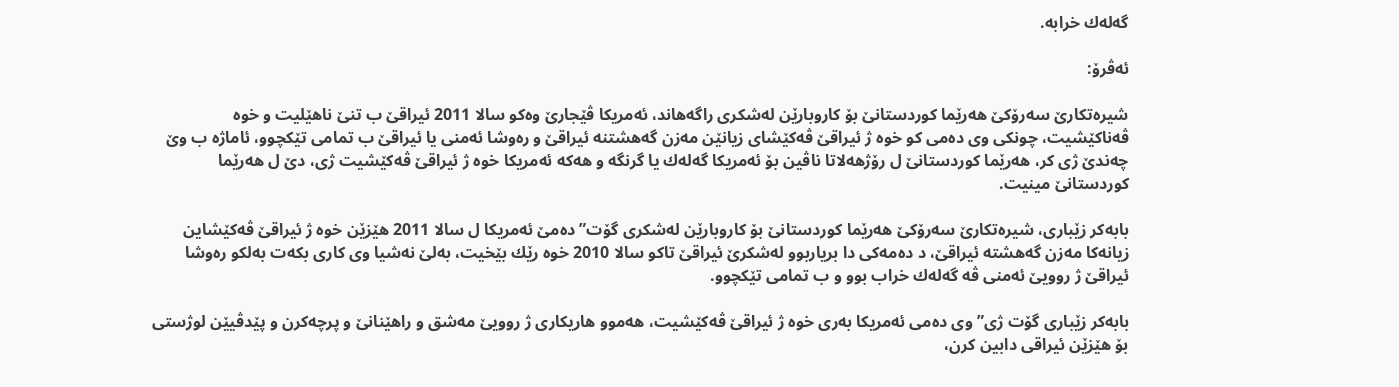گه‌له‌ك خرابه‌.

ئه‌ڤرۆ:

شیره‌تكارێ سه‌رۆكێ هه‌رێما كوردستانێ بۆ كاروبارێن له‌شكری راگه‌هاند، ئه‌مریكا ڤێجارێ وه‌كو سالا 2011 ئیراقێ ب تنێ ناهێلیت و خوه‌ ڤه‌ناكێشیت، چونكی وی ده‌می كو خوه‌ ژ ئیراقێ ڤه‌كێشای زیانێن مه‌زن گه‌هشتنه‌ ئیراقێ و ره‌وشا ئه‌منی یا ئیراقێ ب تمامی تێكچوو، ئاماژه‌ ب وێ چه‌ندێ ژی كر، هه‌رێما كوردستانێ ل رۆژهه‌لاتا ناڤین بۆ ئه‌مریكا گه‌له‌ك یا گرنگه‌ و هه‌كه‌ ئه‌مریكا خوه‌ ژ ئیراقێ ڤه‌كێشیت ژی، دێ ل هه‌رێما كوردستانێ مینیت.

بابه‌كر زێباری، شیره‌تكارێ سه‌رۆكێ هه‌رێما كوردستانێ بۆ كاروبارێن له‌شكری گۆت” ده‌مێ ئه‌مریكا ل سالا 2011 هێزێن خوه‌ ژ ئیراقێ ڤه‌كێشاین زیانه‌كا مه‌زن گه‌هشته‌ ئیراقێ، د ده‌مه‌كی دا بریاربوو له‌شكرێ ئیراقێ تاكو سالا 2010 خوه‌ رێك بێخیت، به‌لێ نه‌شیا وی كاری بكه‌ت به‌لكو ره‌وشا ئیراقێ ژ روویێ ئه‌منی ڤه‌ گه‌له‌ك خراب بوو و ب تمامی تێكچوو.

بابه‌كر زێباری گۆت ژی” وی ده‌می ئه‌مریكا به‌ری خوه‌ ژ ئیراقێ ڤه‌كێشیت، هه‌موو هاریكاری ژ روویێ مه‌شق و راهێنانێ و پرچه‌كرن و پێدڤیێن لوژستی بۆ هێزێن ئیراقی دابین كرن،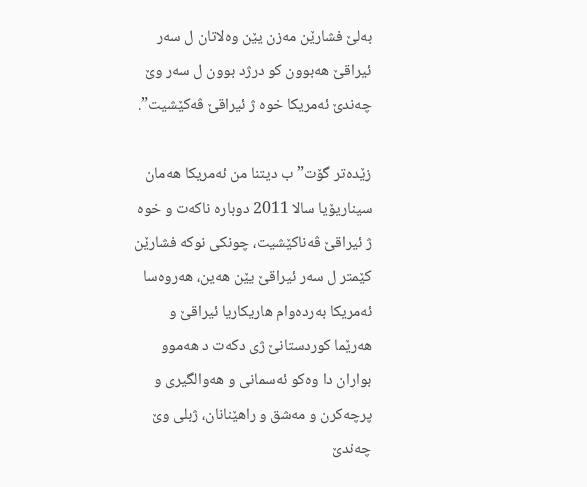به‌لێ فشارێن مه‌زن یێن وه‌لاتان ل سه‌ر ئیراقێ هه‌بوون كو درژد بوون ل سه‌ر وێ چه‌ندێ ئه‌مریكا خوه‌ ژ ئیراقێ ڤه‌كێشیت”.

زێده‌تر گۆت” ب دیتنا من ئه‌مریكا هه‌مان سیناریۆیا سالا 2011 دوباره‌ ناكه‌ت و خوه‌ ژ ئیراقێ ڤه‌ناكێشیت، چونكی نوكه‌ فشارێن كێمتر ل سه‌ر ئیراقێ یێن هه‌ین، هه‌روه‌سا ئه‌مریكا به‌رده‌وام هاریكاریا ئیراقێ و هه‌رێما كوردستانێ ژی دكه‌ت د هه‌موو بواران دا وه‌كو ئه‌سمانی و هه‌والگیری و پرچه‌كرن و مه‌شق و راهێنانان، ژبلی وێ چه‌ندێ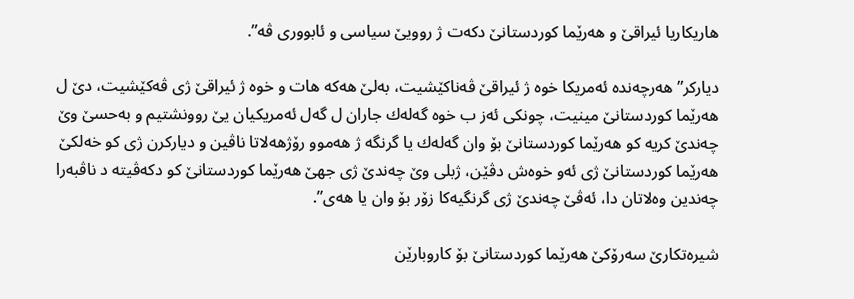هاریكاریا ئیراقێ و هه‌رێما كوردستانێ دكه‌ت ژ روویێ سیاسی و ئابووری ڤه‌”.

دیاركر” هه‌رچه‌نده‌ ئه‌مریكا خوه‌ ژ ئیراقێ ڤه‌ناكێشیت، به‌لێ هه‌كه‌ هات و خوه‌ ژ ئیراقێ ژی ڤه‌كێشیت، دێ ل هه‌رێما كوردستانێ مینیت، چونكی ئه‌ز ب خوه‌ گه‌له‌ك جاران ل گه‌ل ئه‌مریكیان یێ روونشتیم و به‌حسێ وێ چه‌ندێ كریه‌ كو هه‌رێما كوردستانێ بۆ وان گه‌له‌ك یا گرنگه‌ ژ هه‌موو رۆژهه‌لاتا ناڤین و دیاركرن ژی كو خه‌لكێ هه‌رێما كوردستانێ ژی ئه‌و خوه‌ش دڤێن، ژبلی وێ چه‌ندێ ژی جهێ هه‌رێما كوردستانێ كو دكه‌ڤیته‌ د ناڤبه‌را چه‌ندین وه‌لاتان دا، ئه‌ڤێ چه‌ندێ ژی گرنگیه‌كا زۆر بۆ وان یا هه‌ی”.

شیره‌تكارێ سه‌رۆكێ هه‌رێما كوردستانێ بۆ كاروبارێن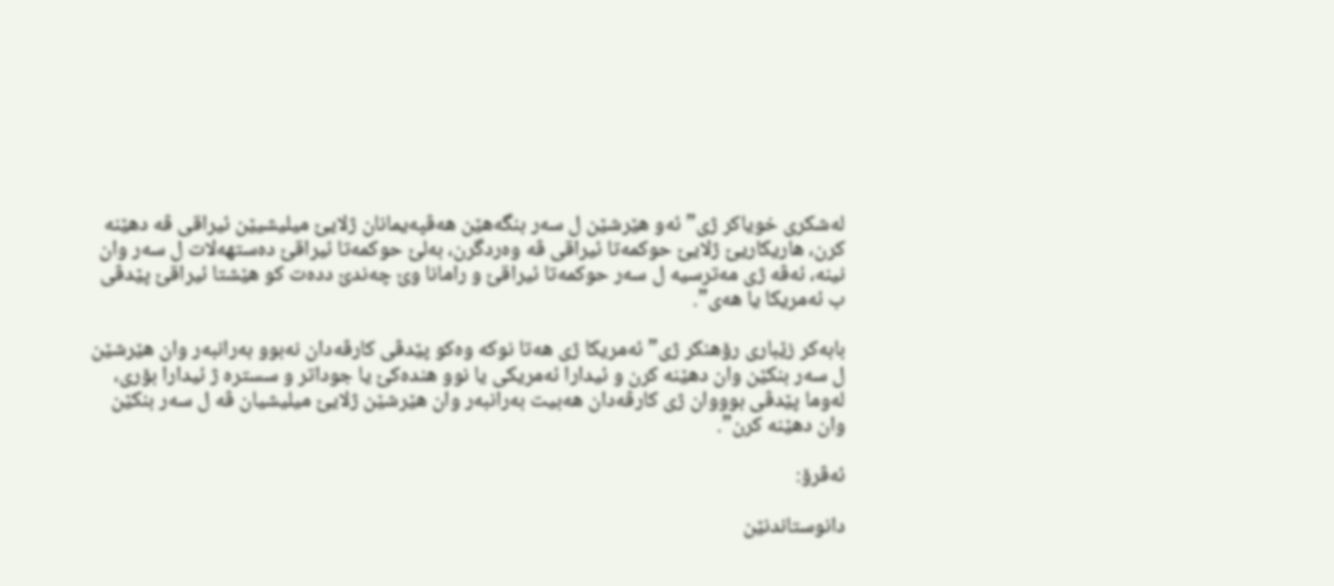له‌شكری خویاكر ژی” ئه‌و هێرشێن ل سه‌ر بنگه‌هێن هه‌ڤپه‌یمانان ژلایێ میلیشیێن ئیراقی ڤه‌ دهێنه‌ كرن، هاریكاریێ ژلایێ حوكمه‌تا ئیراقی ڤه‌ وه‌ردگرن، به‌لێ حوكمه‌تا ئیراقێ ده‌ستهه‌لات ل سه‌ر وان نینه‌، ئه‌ڤه‌ ژی مه‌ترسیه‌ ل سه‌ر حوكمه‌تا ئیراقێ و رامانا وێ چه‌ندێ دده‌ت كو هێشتا ئیراقێ پێدڤی ب ئه‌مریكا یا هه‌ی”.

بابه‌كر زێباری رۆهنكر ژی” ئه‌مریكا ژی هه‌تا نوكه‌ وه‌كو پێدڤی كارڤه‌دان نه‌بوو به‌رانبه‌ر وان هێرشێن ل سه‌ر بنكێن وان دهێنه‌ كرن و ئیدارا ئه‌مریكی یا نوو هنده‌كێ یا جوداتر و سستره‌ ژ ئیدارا بۆری، له‌وما پێدڤی بوووان ژی كارڤه‌دان هه‌بیت به‌رانبه‌ر وان هێرشێن ژلایێ میلیشیان ڤه‌ ل سه‌ر بنكێن وان دهێنه‌ كرن”.

ئه‌ڤرۆ:

دانوستاندنێن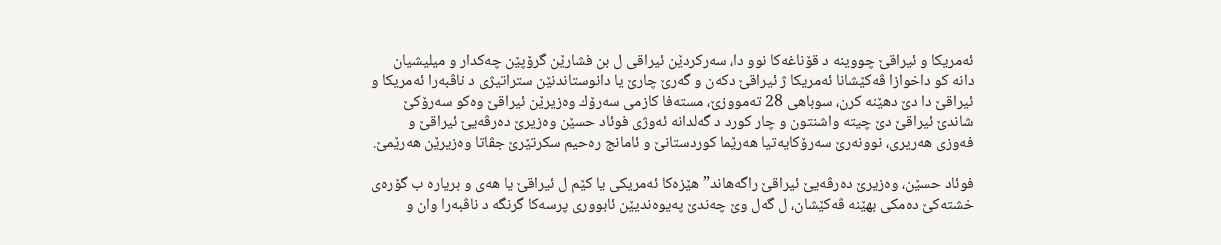ئه‌مریكا و ئیراقێ چووینه‌ د قۆناغه‌كا نوو دا، سه‌ركردێن ئیراقی ل بن فشارێن گرۆپێن چه‌كدار و میلیشیان دانه‌ كو داخوازا ڤه‌كێشانا ئه‌مریكا ژ ئیراقێ دكه‌ن و گه‌رێ چارێ یا دانوستاندنێن ستراتیژی د ناڤبه‌را ئه‌مریكا و ئیراقێ دا دێ دهێنه‌ كرن، سوباهی 28 ته‌مووزێ، مسته‌فا كازمی سه‌رۆك وه‌زیرێن ئیراقێ وه‌كو سه‌رۆكێ شاندێ ئیراقێ دێ چیته‌ واشنتون و چار كورد د گه‌لدانه‌ ئه‌وژی فوئاد حسێن وه‌زیرێ ده‌رڤه‌یێ ئیراقێ و فه‌وزی هه‌ریری، نوونه‌رێ سه‌رۆكایه‌تیا هه‌رێما كوردستانێ و ئامانج ره‌حیم سكرتێرێ جڤاتا وه‌زیرێن هه‌رێمێ.

فوئاد حسێن، وه‌زیرێ ده‌رڤه‌یێ ئیراقێ راگه‌هاند” هێزه‌كا ئه‌مریكی یا كێم ل ئیراقێ یا هه‌ی و بریاره‌ ب گۆره‌ی خشته‌كێ ده‌مكی بهێنه‌ ڤه‌كێشان، ل گه‌ل وێ چه‌ندێ په‌یوه‌ندیێن ئابووری پرسه‌كا گرنگه‌ د ناڤبه‌را وان و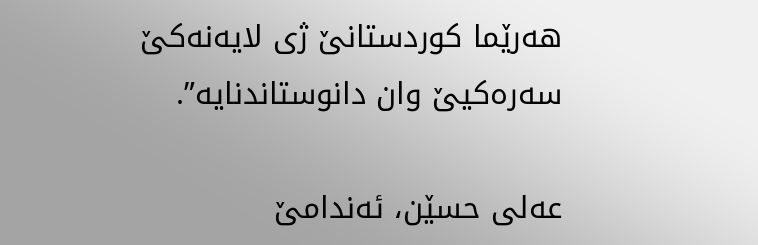هه‌رێما كوردستانێ ژی لایه‌نه‌كێ سه‌ره‌كیێ وان دانوستاندنایه‌”.

عه‌لی حسێن، ئه‌ندامێ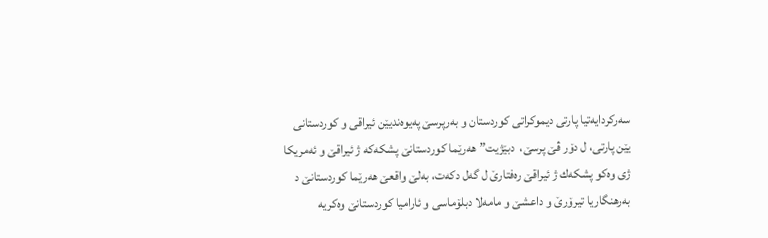سه‌ركردایه‌تیا پارتی دیموكراتی كوردستان و به‌رپرسێ په‌یوه‌ندیێن ئیراقی و كوردستانی یێن پارتی، ل دۆر ڤێ پرسێ،  دبێژیت” هه‌رێما كوردستانێ پشكه‌كه‌ ژ ئیراقێ و ئه‌مریكا ژی وه‌كو پشكه‌ك ژ ئیراقێ ره‌فتارێ ل گه‌ل دكه‌ت، به‌لێ واقعێ هه‌رێما كوردستانێ د به‌رهنگاریا تیرۆرێ و داعشێ و مامه‌لا دبلۆماسی و ئارامیا كوردستانێ وه‌كریه‌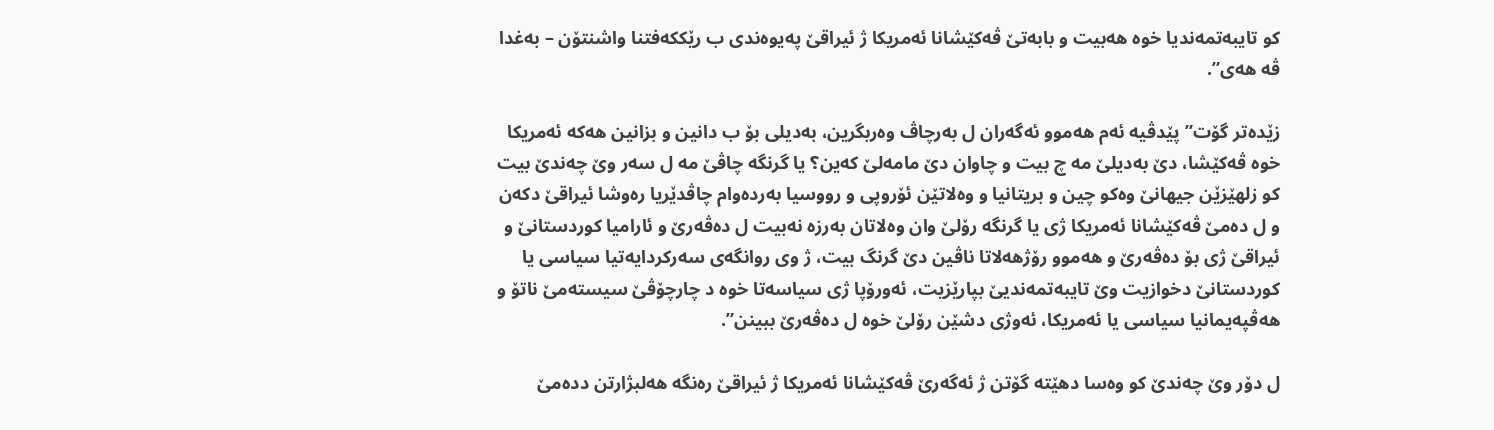كو تایبه‌تمه‌ندیا خوه‌ هه‌بیت و بابه‌تێ ڤه‌كێشانا ئه‌مریكا ژ ئیراقێ په‌یوه‌ندی ب رێككه‌فتنا واشنتۆن – به‌غدا ڤه‌ هه‌ی”.

زێده‌تر گۆت” پێدڤیه‌ ئه‌م هه‌موو ئه‌گه‌ران ل به‌رچاڤ وه‌ربگرین، به‌دیلی بۆ ب دانین و بزانین هه‌كه‌ ئه‌مریكا خوه‌ ڤه‌كێشا، دێ به‌دیلێ مه‌ چ بیت و چاوان دێ مامه‌لێ كه‌ین؟ یا گرنگه‌ چاڤێ مه‌ ل سه‌ر وێ چه‌ندێ بیت كو زلهێزێن جیهانێ وه‌كو چین و بریتانیا و وه‌لاتێن ئۆروپی و رووسیا به‌رده‌وام چاڤدێریا ره‌وشا ئیراقێ دكه‌ن و ل ده‌مێ ڤه‌كێشانا ئه‌مریكا ژی یا گرنگه‌ رۆلێ وان وه‌لاتان به‌رزه‌ نه‌بیت ل ده‌ڤه‌رێ و ئارامیا كوردستانێ و ئیراقێ ژی بۆ ده‌ڤه‌رێ و هه‌موو رۆژهه‌لاتا ناڤین دێ گرنگ بیت، ژ وی روانگه‌ی سه‌ركردایه‌تیا سیاسی یا كوردستانێ دخوازیت وێ تایبه‌تمه‌ندیێ بپارێزیت، ئه‌ورۆپا ژی سیاسه‌تا خوه‌ د چارچۆڤێ سیسته‌مێ ناتۆ و هه‌ڤپه‌یمانیا سیاسی یا ئه‌مریكا، ئه‌وژی دشێن رۆلێ خوه‌ ل ده‌ڤه‌رێ ببینن”.

ل دۆر وێ چه‌ندێ كو وه‌سا دهێته‌ گۆتن ژ ئه‌گه‌رێ ڤه‌كێشانا ئه‌مریكا ژ ئیراقێ ره‌نگه‌ هه‌لبژارتن دده‌مێ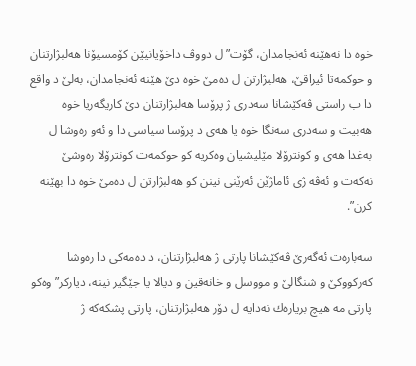خوه‌ دا نه‌هێنه‌ ئه‌نجامدان، گۆت” ل دووڤ داخۆیانیێن كۆمسیۆنا هه‌لبژارتنان و حوكمه‌تا ئیراقێ، هه‌لبژارتن ل ده‌مێ خوه‌ دێ هێنه‌ ئه‌نجامدان، به‌لێ د واقع دا ب راستی ڤه‌كێشانا سه‌دری ژ پرۆسا هه‌لبژارتنان دێ كاریگه‌ریا خوه‌ هه‌بیت و سه‌دری سه‌نگا خوه‌ یا هه‌ی د پرۆسا سیاسی دا و ئه‌و ره‌وشا ل به‌غدا هه‌ی و كونترۆلا مێلیشیان وه‌كریه‌ كو حوكمه‌ت كونترۆلا ره‌وشێ نه‌كه‌ت و ئه‌ڤه‌ ژی ئاماژێن ئه‌رێنی نینن كو هه‌لبژارتن ل ده‌مێ خوه‌ دا بهێنه‌ كرن”.

سه‌باره‌ت ئه‌گه‌رێ ڤه‌كێشانا پارتی ژ هه‌لبژارتنان، د ده‌مه‌كی دا ره‌وشا كه‌ركووكێ و شنگالێ و مووسل و خانه‌قین و دیالا یا جێگیر نینه‌، دیاركر” وه‌كو پارتی مه‌ هیچ بریاره‌ك نه‌دایه‌ ل دۆر هه‌لبژارتنان، پارتی پشكه‌كه‌ ژ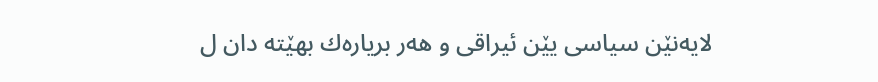لایه‌نێن سیاسی یێن ئیراقی و هه‌ر بریاره‌ك بهێته‌ دان ل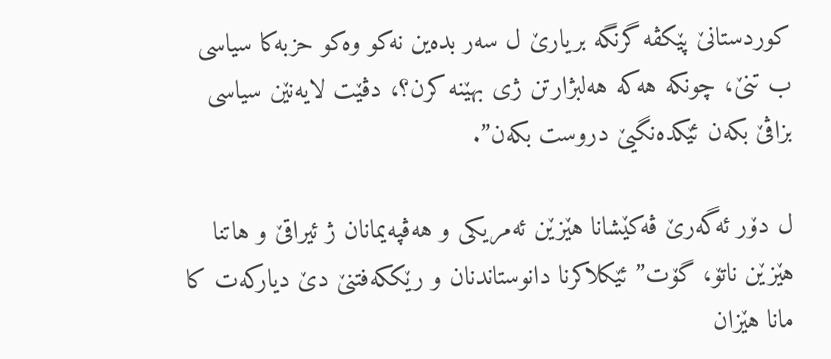كوردستانێ پێكڤه‌ گرنگه‌ بریارێ ل سه‌ر بده‌ین نه‌كو وه‌كو حزبه‌كا سیاسی ب تنێ، چونكه‌ هه‌كه‌ هه‌لبژارتن ژی بهێنه‌ كرن؟، دڤێت لایه‌نێن سیاسی بزاڤێ بكه‌ن ئێكده‌نگیێ دروست بكه‌ن”.

ل دۆر ئه‌گه‌رێ ڤه‌كێشانا هێزێن ئه‌مریكی و هه‌ڤپه‌یمانان ژ ئیراقێ و هاتنا هێزێن ناتۆ، گۆت” ئێكلاكرنا دانوستاندنان و رێككه‌فتنێ دێ دیاركه‌ت كا مانا هێزان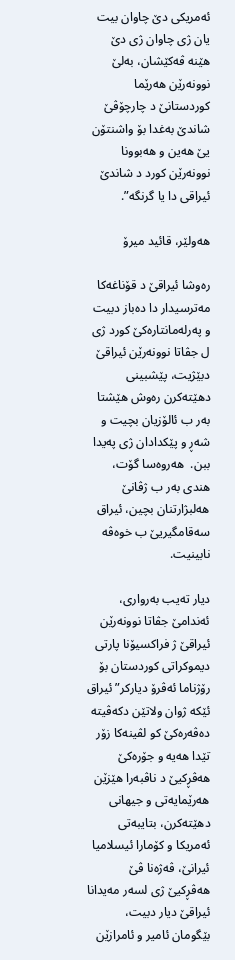ئه‌مریكی دێ چاوان بیت یان ژی چاوان ژی دێ هێنه‌ ڤه‌كێشان، به‌لێ نوونه‌رێن هه‌رێما كوردستانێ د چارچۆڤێ شاندێ به‌غدا بۆ واشنتۆن یێ هه‌ین و هه‌بوونا نوونه‌رێن كورد د شاندێ ئیراقی دا یا گرنگه‌”.

هه‌ولێر، قائید میرۆ

ره‌وشا ئیراقێ د قۆناغه‌كا مه‌ترسیدار دا ده‌باز دبیت و په‌رله‌مانتاره‌كێ كورد ژی ل جڤاتا نوونه‌رێن ئیراقێ دبێژیت، پێشبینی دهێته‌كرن ره‌وش هێشتا به‌ر ب ئالۆزیان بچیت و شه‌ڕ و پێكدادان ژی په‌یدا ببن.  هه‌روه‌سا گۆت، هندی به‌ر ب ژڤانێ هه‌لبژارتنان بچین، ئیراق سه‌قامگیریێ ب خوه‌ڤه‌ نابینیت.

دیار ته‌یب به‌رواری، ئه‌ندامێ جڤاتا نوونه‌رێن ئیراقێ ژ فراكسیۆنا پارتی دیموكراتی كوردستان بۆ رۆژناما ئه‌ڤرۆ دیاركر”ئیراق ئێكه‌ ژوان ولاتێن دكه‌ڤیته‌ ده‌ڤه‌ره‌كێ كو لڤینه‌كا زۆر تێدا هه‌یه‌ و جۆره‌كێ هه‌ڤڕكیێ د ناڤبه‌را هێزێن هه‌رێمایه‌تی و جیهانی دهێته‌كرن، بتایبه‌تی ئه‌مریكا و كۆمارا ئیسلامیا ئیرانێ، ڤه‌ژه‌نا ڤێ هه‌ڤڕكیێ ژی لسه‌ر مه‌یدانا ئیراقێ دیار دبیت، بێگومان ئامیر و ئامرازێن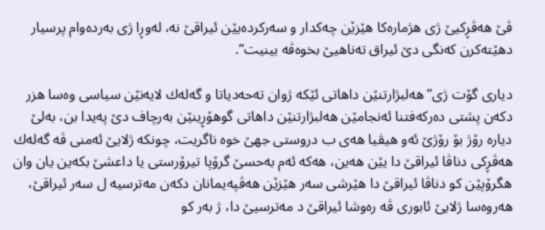ڤێ هه‌ڤڕكیێ ژی هژماره‌كا هێزێن چه‌كدار و سه‌ركرده‌یێن ئیراقێ نه‌، له‌وڕا ژی به‌رده‌وام پرسیار دهێته‌كرن كه‌نگی دێ ئیراق ته‌ناهیێ بخوه‌ڤه‌ بینیت”.

دیاری گۆت ژی” هه‌لبژارتنێن داهاتی ئێكه‌ ژوان ته‌حه‌دیاتا و گه‌له‌ك لایه‌نێن سیاسی وه‌سا هزر دكه‌ن پشتی ده‌ركه‌فتنا ئه‌نجامێن هه‌لبژارتنێن داهاتی گوهۆڕینێن به‌رچاف دێ په‌یدا بن، به‌لێ دیاره‌ رۆژ بۆ رۆژێ ئه‌و هیڤیا هه‌ی ب دروستی جهێ خوه‌ ناگریت، چونكه‌ ژلایێ ئه‌منی ڤه‌ گه‌له‌ك هه‌ڤڕكی دناڤا ئیراقێ دا یێن هه‌ین، هه‌كه‌ ئه‌م به‌حسێ گرۆپا تیرۆرستی یا داعشێ بكه‌ین یان وان هگرۆپێن كو دناڤا ئیراقێ دا هێرشی سه‌ر هێزێن هه‌ڤپه‌یمانان دكه‌ن مه‌ترسیه‌ ل سه‌ر ئیراقێ، هه‌روه‌سا ژلایێ ئابوری ڤه‌ ره‌وشا ئیراقێ د مه‌ترسیێ دا، ژ به‌ر كو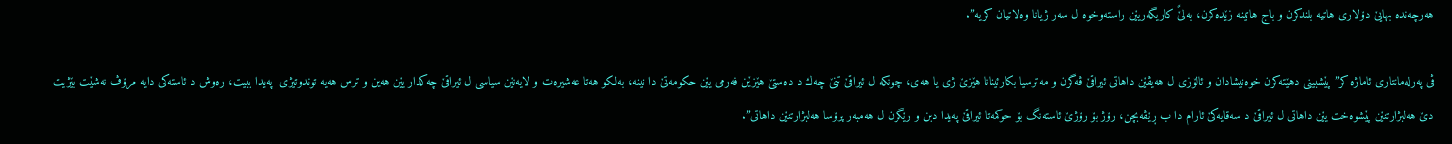هه‌رچه‌نده‌ بهایێ دۆلاری هاتیه‌ بلندكرن و باج هاتینه‌ زێده‌كرن، به‌لێً كاریگه‌ریێن راسته‌وخوه‌ ل سه‌ر ژیانا وه‌لاتیان كریه‌”.

ڤی په‌رله‌مانتاری ئاماژه‌ كر” پێشبینی دهێته‌كرن خوه‌نیشادان و ئالۆزی ل هه‌یڤێن داهاتی ئیراقێ ڤه‌گرن و مه‌ترسیا بكارئینانا هێزێ ژی یا هه‌ی، چونكه‌ ل ئیراقێ تنێ چه‌ك د ده‌ستێ هێزێن فه‌رمی یێن حكومه‌تێ دا نینه‌، به‌لكو هه‌تا عه‌شیره‌ت و لایه‌نێن سیاسی ل ئیراقێ چه‌كدار یێن هه‌ین و ترس هه‌یه‌ توندوتیژی  په‌یدا ببیت، ره‌وش د ئاسته‌كی دایه‌ مرۆڤ نه‌شێت بێژیت دێ هه‌لبژارتنێن پێشوه‌خت یێن داهاتی ل ئیراقێ د سه‌قایه‌كێ ئارام دا ب ڕێڤه‌بچن، رۆژ بۆ رۆژێ ئاسته‌نگ بۆ حوكمه‌تا ئیراقێ په‌یدا دبن و رێگرن ل هه‌مبه‌ر پرۆسا هه‌لبژارتنێن داهاتی”.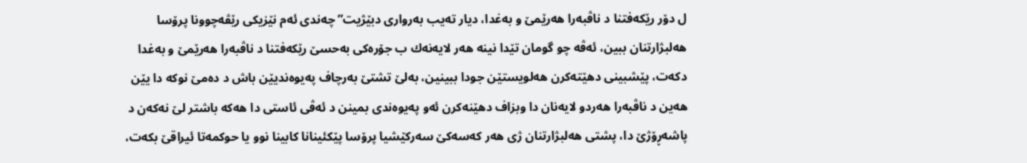ل دۆر رێكه‌فتنا د ناڤبه‌را هه‌رێمێ و به‌غدا، دیار ته‌یب به‌رواری دبێژیت” چه‌ندی ئه‌م نێزیكی رێڤه‌چوونا پرۆسا هه‌لبژارتنان ببین، ئه‌ڤه‌ چو گومان تێدا نینه‌ هه‌ر لایه‌نه‌ك ب جۆره‌كی به‌حسێ رێكه‌فتنا د ناڤبه‌را هه‌رێمێ و به‌غدا دكه‌ت، پێشبینی دهێته‌كرن هه‌لویستێن جودا ببینین، به‌لێ تشتێ به‌رچاف په‌یوه‌ندیێن باش د ده‌مێ نوكه‌ دا یێن هه‌ین د ناڤبه‌را هه‌ردو لایه‌نان دا وبزاف دهێنه‌كرن ئه‌و په‌یوه‌ندی بمینن د ئه‌ڤی ئاستی دا هه‌كه‌ باشتر لێ نه‌كه‌ن د پاشه‌ڕۆژێ دا، پشتی هه‌لبژارتنان ژی هه‌ر كه‌سه‌كێ سه‌ركێشیا پرۆسا پێكئینانا كابینا نوو یا حوكمه‌تا ئیراقێ بكه‌ت،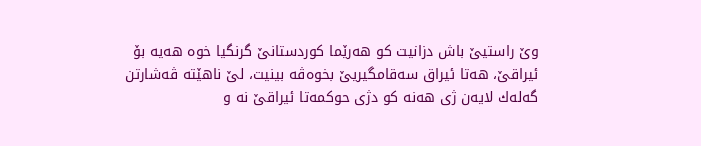وێ راستیێ باش دزانیت كو هه‌رێما كوردستانێ گرنگیا خوه‌ هه‌یه‌ بۆ ئیراقێ، هه‌تا ئیراق سه‌قامگیریێ بخوه‌ڤه‌ بینیت، لێ ناهێته‌ ڤه‌شارتن گه‌له‌ك لایه‌ن ژی هه‌نه‌ كو دژی حوكمه‌تا ئیراقێ نه‌ و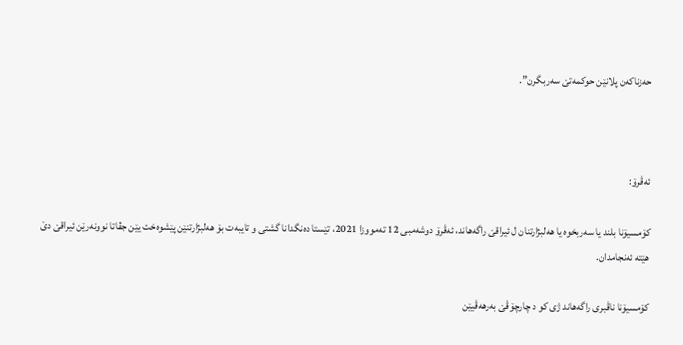حه‌زناكه‌ن پلانێن حوكمه‌تێ سه‌ربگرن”.



ئه‌ڤرۆ:

كۆمسیۆنا بلند یا سه‌ربخوه‌ یا هه‌لبژارتنان ل ئیراقێ راگه‌هاند، ئه‌ڤرۆ دوشه‌مبی 12 ته‌مووزا 2021، تێستا ده‌نگدانا گشتی و تایبه‌ت بۆ هه‌لبژارتنێن پێشوه‌خت یێن جڤاتا نوونه‌رێن ئیراقێ دێ هێته‌ ئه‌نجامدان.

كۆمسیۆنا ناڤبری راگه‌هاند ژی كو د چارچۆڤێ به‌رهه‌ڤیێن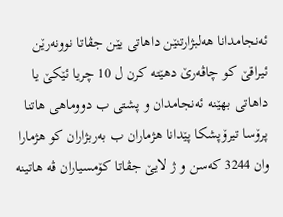ئه‌نجامدانا هه‌لبژارتنێن داهاتی یێن جڤاتا نوونه‌رێن ئیراقێ كو چاڤه‌رێ دهێته‌ كرن ل 10 چریا ئێكێ یا داهاتی بهێنه‌ ئه‌نجامدان و پشتی ب دووماهی هاتنا پرۆسا تیرۆپشكا پێدانا هژماران ب به‌ربژاران كو هژمارا وان 3244 كه‌سن و ژ لایێ جڤاتا كۆمسیاران ڤه‌ هاتینه‌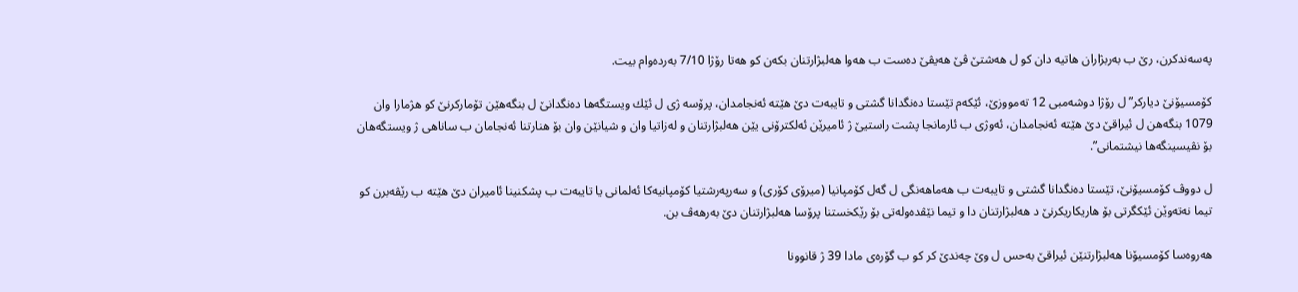په‌سه‌ندكرن، رێ ب به‌ربژاران هاتیه‌ دان كو ل هه‌شتێ ڤێ هه‌یڤێ ده‌ست ب هه‌وا هه‌لبژارتنان بكه‌ن كو هه‌تا رۆژا 7/10 به‌رده‌وام بیت.

كۆمسیۆنێ دیاركر” ل رۆژا دوشه‌مبی 12 ته‌مووزێ، ئێكه‌م تێستا ده‌نگدانا گشتی و تایبه‌ت دێ هێته‌ ئه‌نجامدان، پرۆسه‌ ژی ل ئێك ویستگه‌ها ده‌نگدانێ ل بنگه‌هێن تۆماركرنێ كو هژمارا وان 1079 بنگه‌هن ل ئیراقێ دێ هێته‌ ئه‌نجامدان، ئه‌وژی ب ئارمانجا پشت راستیێ ژ ئامیرێن ئه‌لكترۆنی یێن هه‌لبژارتنان و له‌زاتیا وان و شیانێن وان بۆ هنارتنا ئه‌نجامان ب ساناهی ژ ویستگه‌هان بۆ نڤیسینگه‌ها نیشتمانی”.

ل دووڤ كۆمسیۆنێ، تێستا ده‌نگدانا گشتی و تایبه‌ت ب هه‌ماهه‌نگی ل گه‌ل كۆمپانیا (میرۆی كۆری) و سه‌رپه‌رشتیا كۆمپانیه‌كا ئه‌لمانی یا تایبه‌ت ب پشكنینا ئامیران دێ هێته‌ ب رێڤه‌برن كو تیما نه‌ته‌وێن ئێكگرتی بۆ هاریكاریكرنێ د هه‌لبژارتنان دا و تیما نێڤده‌وله‌تی بۆ رێكخستنا پرۆسا هه‌لبژارتنان دێ به‌رهه‌ڤ بن.

هه‌روه‌سا كۆمسیۆنا هه‌لبژارتنێن ئیراقێ به‌حس ل وێ چه‌ندێ كر كو ب گۆره‌ی مادا 39 ژ قانوونا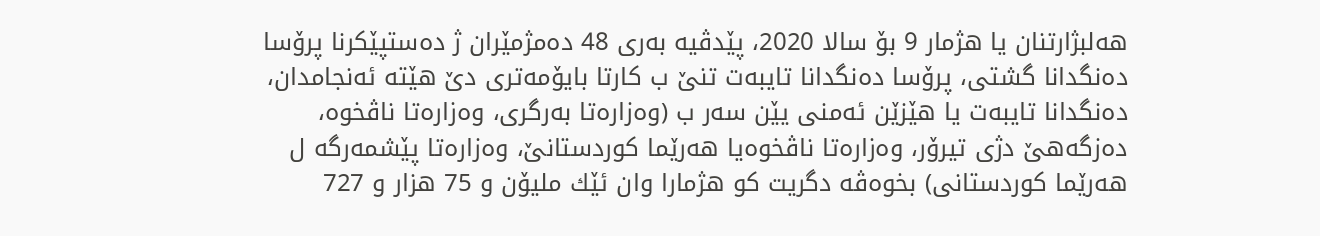هه‌لبژارتنان یا هژمار 9 بۆ سالا 2020، پێدڤیه‌ به‌ری 48 ده‌مژمێران ژ ده‌ستپێكرنا پرۆسا ده‌نگدانا گشتی، پرۆسا ده‌نگدانا تایبه‌ت تنێ ب كارتا بایۆمه‌تری دێ هێته‌ ئه‌نجامدان، ده‌نگدانا تایبه‌ت یا هێزێن ئه‌منی یێن سه‌ر ب (وه‌زاره‌تا به‌رگری، وه‌زاره‌تا ناڤخوه‌، ده‌زگه‌هێ دژی تیرۆر، وه‌زاره‌تا ناڤخوه‌یا هه‌رێما كوردستانێ، وه‌زاره‌تا پێشمه‌رگه‌ ل هه‌رێما كوردستانی) بخوه‌ڤه‌ دگریت كو هژمارا وان ئێك ملیۆن و 75 هزار و 727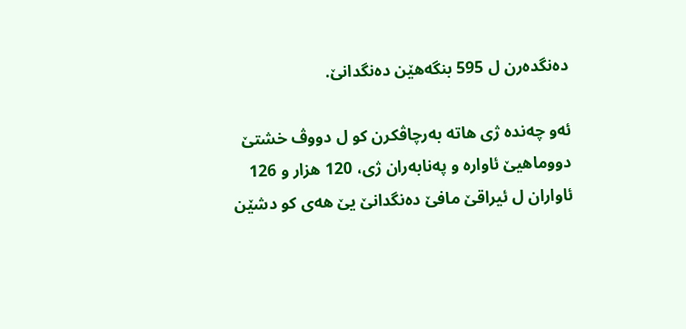ده‌نگده‌رن ل 595 بنگه‌هێن ده‌نگدانێ.

ئه‌و چه‌نده‌ ژی هاته‌ به‌رچاڤكرن كو ل دووڤ خشتێ دووماهیێ ئاواره‌ و په‌نابه‌ران ژی، 120 هزار و 126 ئاواران ل ئیراقێ مافێ ده‌نگدانێ یێ هه‌ی كو دشێن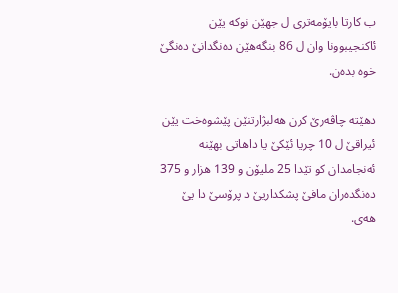ب كارتا بایۆمه‌تری ل جهێن نوكه‌ یێن ئاكنجیبوونا وان ل 86 بنگه‌هێن ده‌نگدانێ ده‌نگێ خوه‌ بده‌ن.

دهێته‌ چاڤه‌رێ كرن هه‌لبژارتنێن پێشوه‌خت یێن ئیراقێ ل 10 چریا ئێكێ یا داهاتی بهێنه‌ ئه‌نجامدان كو تێدا 25 ملیۆن و 139 هزار و 375 ده‌نگده‌ران مافێ پشكداریێ د پرۆسێ دا یێ هه‌ی.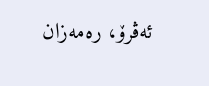ئه‌ڤرۆ، ره‌مه‌زان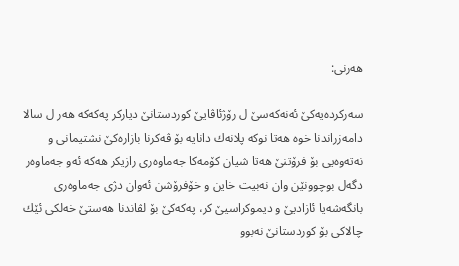هه‌رنی:

سه‌ركرده‌یه‌كێ ئه‌نه‌كه‌سێ ل رۆژئاڤایێ كوردستانێ دیاركر په‌كه‌كه‌ هه‌ر ل سالا دامه‌زراندنا خوه‌ هه‌تا نوكه‌ پلانه‌ك دانایه‌ بۆ ڤه‌كرنا بازاره‌كێ نشتیمانی و نه‌ته‌وه‌یی بۆ فرۆتنێ هه‌تا شیان كۆمه‌كا جه‌ماوه‌ری رازیكر هه‌كه‌ ئه‌و جه‌ماوه‌ر دگه‌ل بوچوونێن وان نه‌بیت خاین و خۆفرۆشن ئه‌وان دژی جه‌ماوه‌ری بانگه‌شه‌یا ئازادیێ و دیموكراسیێ كر، په‌كه‌كێ بۆ لڤاندنا هه‌ستێ خه‌لكی ئێك چالاكی بۆ كوردستانێ نه‌بوو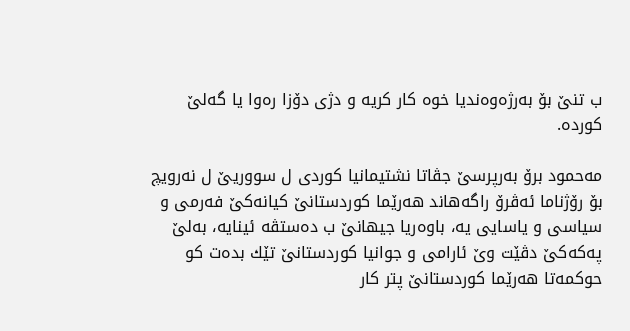ب تنێ بۆ به‌رژه‌وه‌ندیا خوه‌ كار كریه‌ و دژی دۆزا ره‌وا یا گه‌لێ كورده‌.

مه‌حمود برۆ به‌رپرسێ جڤاتا نشتیمانیا كوردی ل سووریێ ل نه‌رویچ بۆ رۆژناما ئه‌ڤرۆ راگه‌هاند هه‌رێما كوردستانێ كیانه‌كێ فه‌رمی و سیاسی و یاسایی یه‌، باوه‌ریا جیهانێ ب ده‌ستڤه‌ ئینایه‌، به‌لێ په‌كه‌كێ‌ دڤێت وێ ئارامی و جوانیا كوردستانێ تێك بده‌ت كو حوكمه‌تا هه‌رێما كوردستانێ پتر كار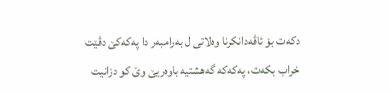دكه‌ت بۆ ئاڤه‌دانكرنا وه‌لاتی ل به‌رامبه‌ر دا په‌كه‌كێ دڤێت خراب بكه‌ت، په‌كه‌كه‌ گه‌هشتیه‌ باوه‌ریێ وێ كو دزانیت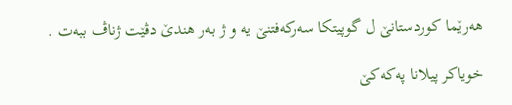هه‌رێما كوردستانێ ل گوپیتكا سه‌ركه‌فتنێ یه‌ و ژ به‌ر هندێ دڤێت ژناڤ ببه‌ت .

خویاكر پیلانا په‌كه‌كێ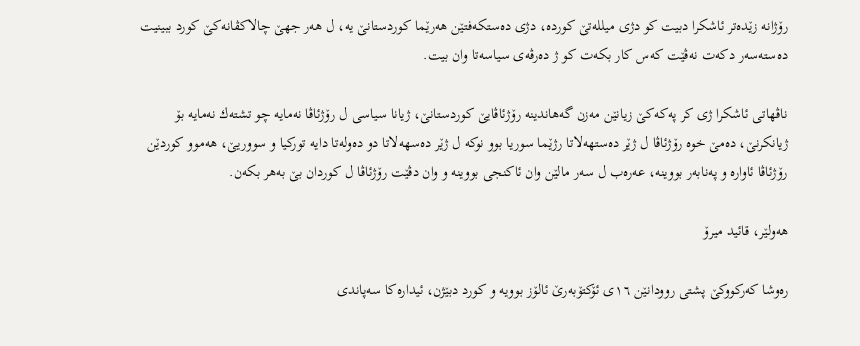رۆژانه‌ زێده‌تر ئاشكرا دبیت كو دژی میلله‌تێ كورده‌، دژی ده‌ستكه‌فتێن هه‌رێما كوردستانێ یه‌، ل هه‌ر جهێ چالاكڤانه‌كێ كورد ببینیت ده‌سته‌سه‌ر دكه‌ت نه‌ڤێت كه‌س كار بكه‌ت كو ژ ده‌رڤه‌ی سیاسه‌تا وان بیت.

ناڤهاتی ئاشكرا ژی كر په‌كه‌كێ زیانێن مه‌زن گه‌هاندینه‌ رۆژئاڤایێ كوردستانێ، ژیانا سیاسی ل رۆژئاڤا نه‌مایه‌ چو تشته‌ك نه‌مایه‌ بۆ ژیانكرنێ، ده‌مێ خوه‌ رۆژئاڤا ل ژێر ده‌ستهه‌لاتا رژێما سوریا بوو نوكه‌ ل ژێر ده‌سهه‌لاتا دو ده‌وله‌تا دایه‌ توركیا و سووریێ، هه‌موو كوردێن رۆژئاڤا ئاواره‌ و په‌نابه‌ر بووینه‌، عه‌ره‌ب ل سه‌ر مالێن وان ئاكنجی بووینه‌ و وان دڤێت رۆژئاڤا ل كوردان بێ به‌هر بكه‌ن.

هه‌ولێر، قائید میرۆ

ره‌وشا كه‌ركووكێ پشتی روودانێن ١٦ی ئۆكتۆبه‌رێ ئالۆز بوویه‌ و كورد دبێژن، ئیداره‌كا سه‌پاندی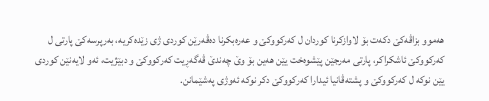هه‌موو بزاڤه‌كێ دكه‌ت بۆ لاوازكرنا كوردان ل كه‌ركووكێ و عه‌ره‌بكرنا ده‌ڤه‌رێن كوردی ژی زێده‌كریه‌، به‌رپرسه‌كێ پارتی ل كه‌ركووكێ ئاشكراكر، پارتی مه‌رجێن پێشوه‌خت یێن هه‌ین بۆ وێ چه‌ندێ ڤه‌گه‌ڕیت كه‌ركووكێ و دبێژیت، ئه‌و لایه‌نێن كوردی یێن نوكه‌ ل كه‌ركووكێ و پشته‌ڤانیا ئیدارا كه‌ركووكێ دكر نوكه‌ ئه‌وژی په‌شێمانن.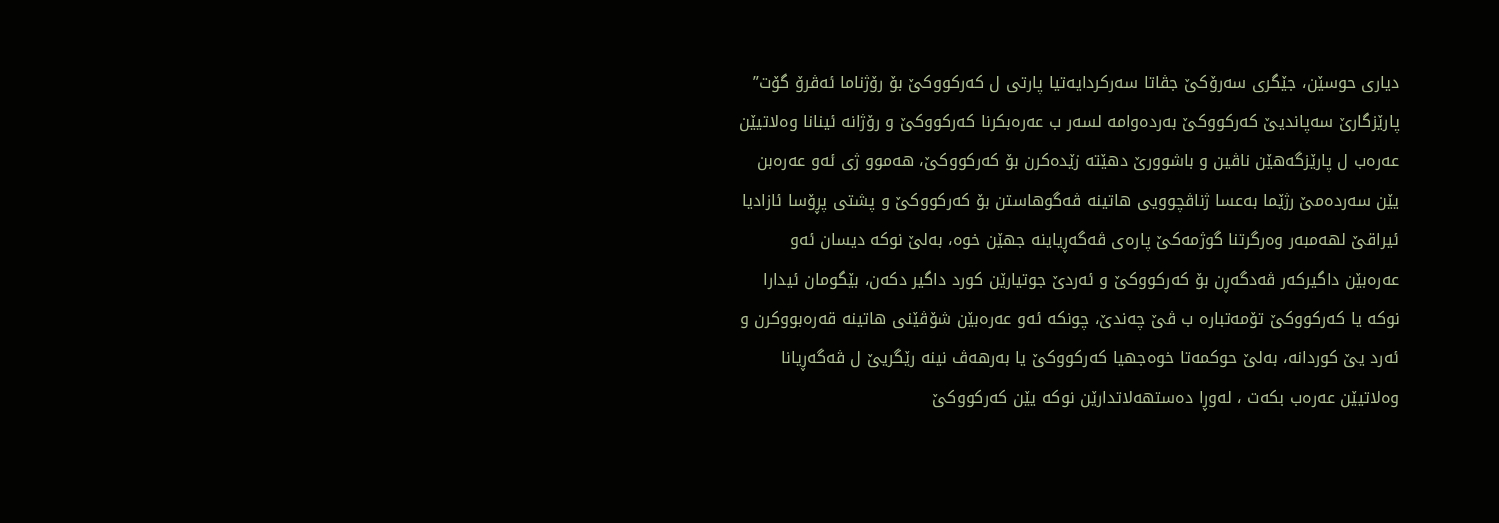دیاری حوسێن، جێگری سه‌رۆكێ جڤاتا سه‌ركردایه‌تیا پارتی ل كه‌ركووكێ بۆ رۆژناما ئه‌ڤرۆ گۆت” پارێزگارێ سه‌پاندیێ كه‌ركووكێ به‌رده‌وامه‌ لسه‌ر ب عه‌ره‌بكرنا كه‌ركووكێ و رۆژانه‌ ئینانا وه‌لاتیێن عه‌ره‌ب ل پارێزگه‌هێن ناڤین و باشوورێ دهێته‌ زێده‌كرن بۆ كه‌ركووكێ، هه‌موو ژی ئه‌و عه‌ره‌بن یێن سه‌رده‌مێ رژێما به‌عسا ژناڤچوویی هاتینه‌ ڤه‌گوهاستن بۆ كه‌ركووكێ و پشتی پڕۆسا ئازادیا ئیراقێ لهه‌مبه‌ر وه‌رگرتنا گوژمه‌كێ پاره‌ی ڤه‌گه‌ڕیاینه‌ جهێن خوه‌، به‌لێ نوكه‌ دیسان ئه‌و عه‌ره‌بێن داگیركه‌ر ڤه‌دگه‌ڕن بۆ كه‌ركووكێ و ئه‌ردێ جوتیارێن كورد داگیر دكه‌ن، بێگومان ئیدارا نوكه‌ یا كه‌ركووكێ تۆمه‌تباره‌ ب ڤێ چه‌ندێ، چونكه‌ ئه‌و عه‌ره‌بێن شۆڤێنی هاتینه‌ قه‌ره‌بووكرن و ئه‌رد یێ كوردانه‌، به‌لێ حوكمه‌تا خوه‌جهیا كه‌ركووكێ یا به‌رهه‌ڤ نینه‌ رێگریێ ل ڤه‌گه‌ڕیانا وه‌لاتیێن عه‌ره‌ب بكه‌ت ، له‌وڕا ده‌ستهه‌لاتدارێن نوكه‌ یێن كه‌ركووكێ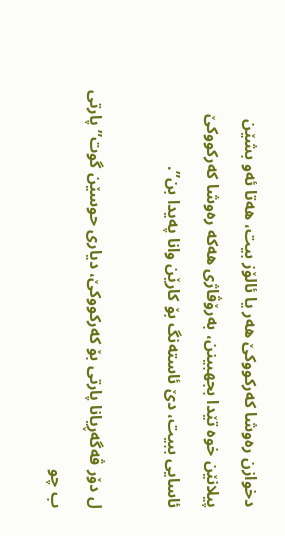دخوازن ره‌وشا كه‌ركووكێ هه‌ر یا ئالۆز بیت، هه‌تا ئه‌و بشێن پیلانێن خوه‌ تێدا بجهبینن، به‌رۆڤاژی هه‌كه‌ ره‌وشا كه‌ركووكێ ئاسایی ببیت، دێ ئاسته‌نگ بۆ كارێن وانا په‌یدا بن”.

ل دۆر ڤه‌گه‌ڕیانا پارتی بۆ كه‌ركووكێ، دیاری حوسێن گوت” پارتی ب چو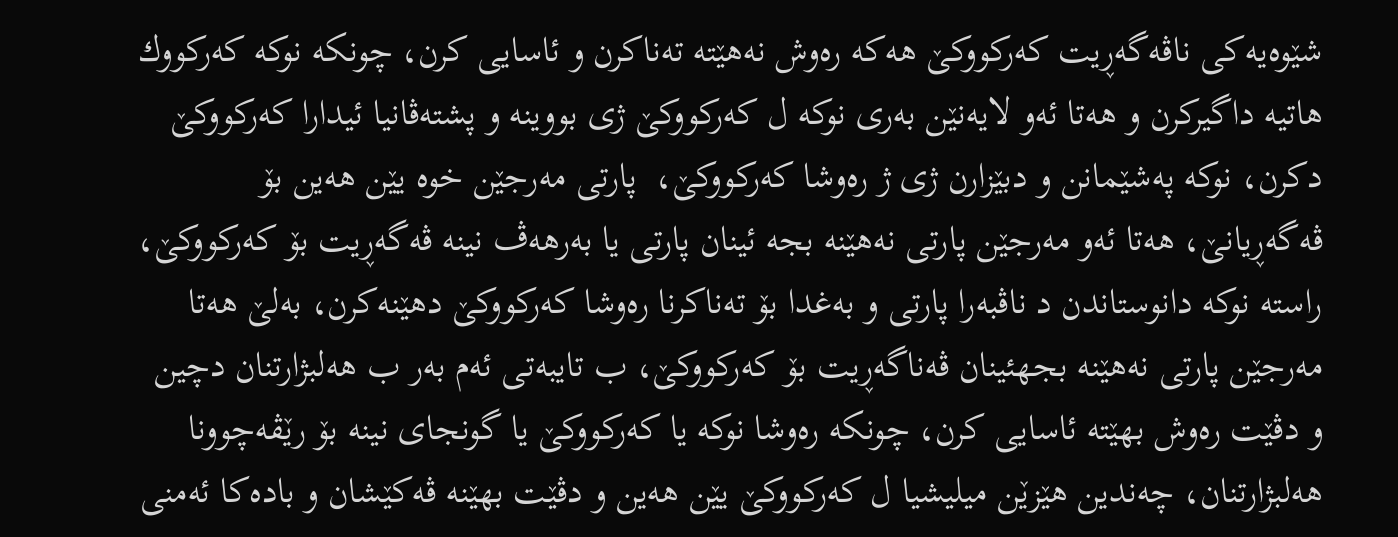شێوه‌یه‌كی ناڤه‌گه‌ڕیت كه‌ركووكێ هه‌كه‌ ره‌وش نه‌هێته‌ ته‌ناكرن و ئاسایی كرن، چونكه‌ نوكه‌ كه‌ركووك هاتیه‌ داگیركرن و هه‌تا ئه‌و لایه‌نێن به‌ری نوكه‌ ل كه‌ركووكێ ژی بووینه‌ و پشته‌ڤانیا ئیدارا كه‌ركووكێ دكرن، نوكه‌ په‌شێمانن و دبێزارن ژی ژ ره‌وشا كه‌ركووكێ،  پارتی مه‌رجێن خوه‌ یێن هه‌ین بۆ ڤه‌گه‌ڕیانێ، هه‌تا ئه‌و مه‌رجێن پارتی نه‌هێنه‌ بجه‌ ئینان پارتی یا به‌رهه‌ڤ نینه‌ ڤه‌گه‌ڕیت بۆ كه‌ركووكێ، راسته‌ نوكه‌ دانوستاندن د ناڤبه‌را پارتی و به‌غدا بۆ ته‌ناكرنا ره‌وشا كه‌ركووكێ دهێنه‌كرن، به‌لێ هه‌تا مه‌رجێن پارتی نه‌هێنه‌ بجهئینان ڤه‌ناگه‌ڕیت بۆ كه‌ركووكێ، ب تایبه‌تی ئه‌م به‌ر ب هه‌لبژارتنان دچین و دڤێت ره‌وش بهێته‌ ئاسایی كرن، چونكه‌ ره‌وشا نوكه‌ یا كه‌ركووكێ یا گونجای نینه‌ بۆ رێڤه‌چوونا هه‌لبژارتنان، چه‌ندین هێزێن میلیشیا ل كه‌ركووكێ یێن هه‌ین و دڤێت بهێنه‌ ڤه‌كێشان و باده‌كا ئه‌منی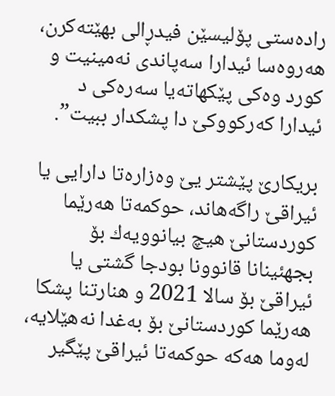راده‌ستی پۆلیسێن فیدڕالی بهێته‌كرن، هه‌روه‌سا ئیدارا سه‌پاندی نه‌مینیت و كورد وه‌كی پێكهاته‌یا سه‌ره‌كی د ئیدارا كه‌ركووكێ دا پشكدار ببیت”.

بریكارێ پێشتر یێ وه‌زاره‌تا دارایی یا ئیراقێ راگه‌هاند، حوكمه‌تا هه‌رێما كوردستانێ هیچ بیانوویه‌ك بۆ بجهئینانا قانوونا بودجا گشتی یا ئیراقێ بۆ سالا 2021 و هنارتنا پشكا هه‌رێما كوردستانێ بۆ به‌غدا نه‌هێلایه‌، له‌وما هه‌كه‌ حوكمه‌تا ئیراقێ پێگیر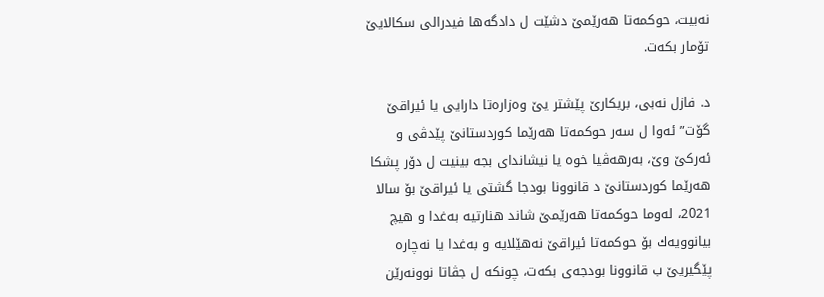نه‌بیت، حوكمه‌تا هه‌رێمێ دشێت ل دادگه‌ها فیدرالی سكالایێ تۆمار بكه‌ت.

د. فازل نه‌بی، بریكارێ پێشتر یێ وه‌زاره‌تا دارایی یا ئیراقێ گۆت” ئه‌وا ل سه‌ر حوكمه‌تا هه‌رێما كوردستانێ پێدڤی و ئه‌ركێ وێ، به‌رهه‌ڤیا خوه‌ یا نیشاندای بجه بینیت ل دۆر پشكا هه‌رێما كوردستانێ د قانوونا بودجا گشتی یا ئیراقێ بۆ سالا 2021، له‌وما حوكمه‌تا هه‌رێمێ شاند هنارتیه‌ به‌غدا و هیچ بیانوویه‌ك بۆ حوكمه‌تا ئیراقێ نه‌هێلایه‌ و به‌غدا یا نه‌چاره‌ پێگیریێ ب قانوونا بودجه‌ی بكه‌ت، چونكه‌ ل جڤاتا نوونه‌رێن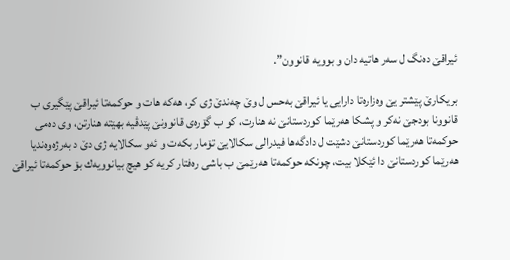ئیراقێ ده‌نگ ل سه‌ر هاتیه‌ دان و بوویه‌ قانوون”.

بریكارێ پێشتر یێ وه‌زاره‌تا دارایی یا ئیراقێ به‌حس ل وێ چه‌ندێ ژی كر، هه‌كه‌ هات و حوكمه‌تا ئیراقێ پێگیری ب قانوونا بودجێ نه‌كر و پشكا هه‌رێما كوردستانێ نه‌ هنارت، كو ب گۆره‌ی قانوونێ پێدڤیه‌ بهێته‌ هنارتن، وی ده‌می حوكمه‌تا هه‌رێما كوردستانێ دشێت ل دادگه‌ها فیدرالی سكالایێ تۆمار بكه‌ت و ئه‌و سكالایه‌ ژی دێ د به‌رژه‌وه‌ندیا هه‌رێما كوردستانێ دا ئێكلا بیت، چونكه‌ حوكمه‌تا هه‌رێمێ ب باشی ره‌فتار كریه‌ كو هیچ بیانوویه‌ك بۆ حوكمه‌تا ئیراقێ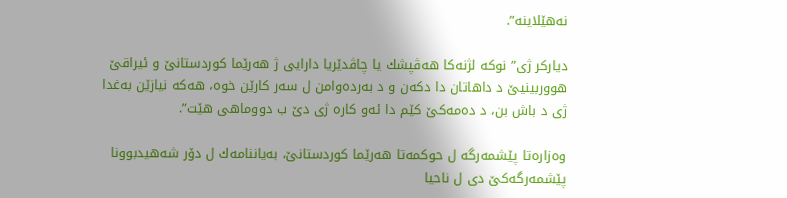نه‌هێلاینه‌”.

دیاركر ژی” نوكه‌ لژنه‌كا هه‌ڤپشك یا چاڤدێریا دارایی ژ هه‌رێما كوردستانێ و ئیراقێ هووربینیێ د داهاتان دا دكه‌ن و د به‌رده‌وامن ل سه‌ر كارێن خوه‌، هه‌كه‌ نیازێن به‌غدا ژی د باش بن، د ده‌مه‌كێ كێم دا ئه‌و كاره‌ ژی دێ ب دووماهی هێت”.

وه‌زاره‌تا پێشمه‌رگه‌ ل حوكمه‌تا هه‌رێما كوردستانێ، به‌یاننامه‌ك ل دۆر شه‌هیدبوونا پێشمه‌رگه‌كێ دی ل ناحیا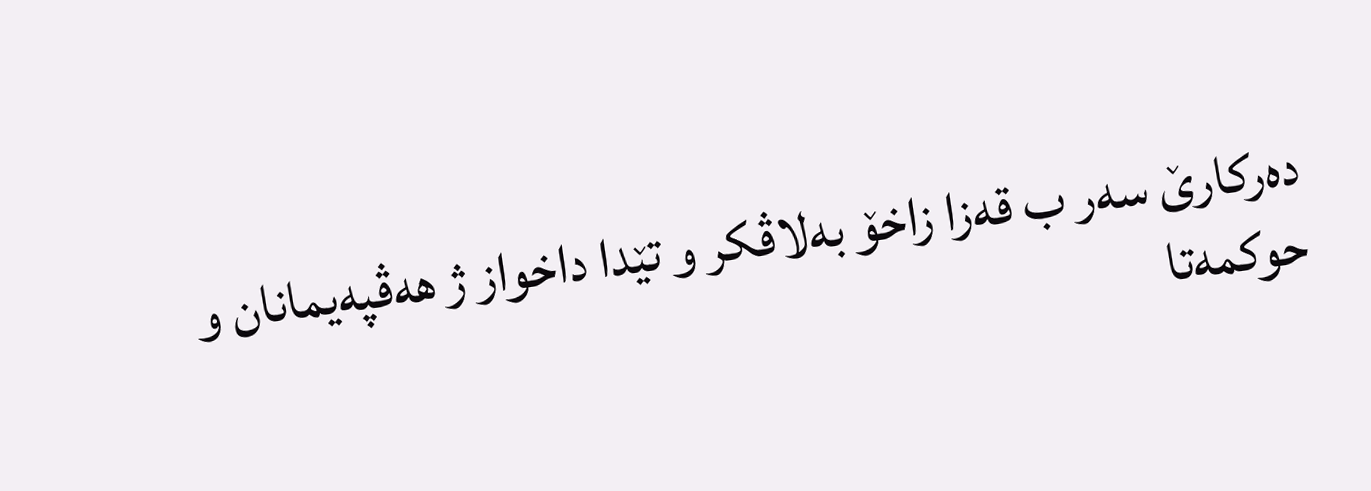ده‌ركارێ سه‌ر ب قه‌زا زاخۆ به‌لاڤكر و تێدا داخواز ژ هه‌ڤپه‌یمانان و حوكمه‌تا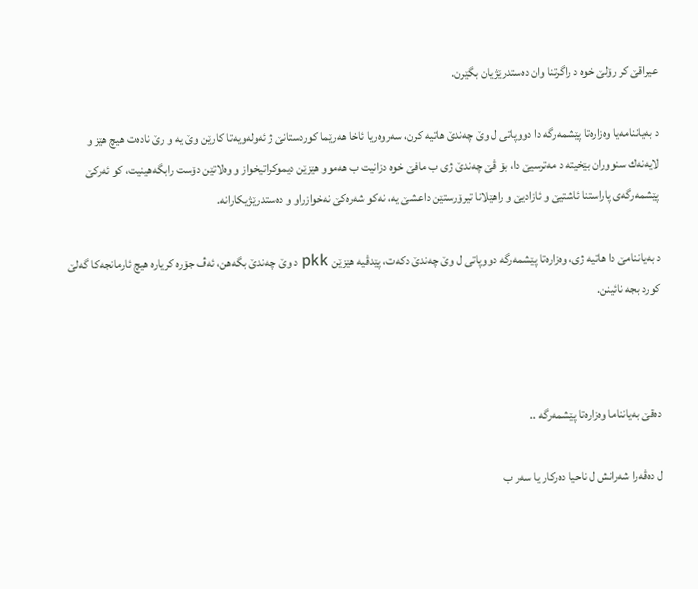عیراقێ كر رۆلێ خوه‌ د راگرتنا وان ده‌ستدرێژیان بگێرن.

د به‌یاننامه‌یا وه‌زاره‌تا پێشمه‌رگه‌ دا دووپاتی ل وێ چه‌ندێ هاتیه‌ كرن، سه‌روه‌ریا ئاخا هه‌رێما كوردستانێ ژ ئه‌وله‌ویه‌تا كارێن وێ یه‌ و رێ ناده‌ت هیچ هێز و لایه‌نه‌ك سنووران بێخیته‌ د مه‌ترسیێ دا، بۆ ڤێ چه‌ندێ ژی ب مافێ خوه‌ دزانیت ب هه‌موو هێزێن دیموكراتیخواز و وه‌لاتێن دۆست رابگه‌هینیت، كو ئه‌ركێ پێشمه‌رگه‌ی پاراستنا ئاشتیێ و ئازادیێ و راهێلانا تیرۆرستێن داعشێ یه‌، نه‌كو شه‌ره‌كێ نه‌خوازراو و ده‌ستدرێژیكارانه‌.

د به‌یاننامێ دا هاتیه‌ ژی، وه‌زاره‌تا پێشمه‌رگه‌ دووپاتی ل وێ چه‌ندێ دكه‌ت، پێدڤیه‌ هێزێن pkk د وێ چه‌ندێ بگه‌هن، ئه‌ڤ جۆره‌ كریاره‌ هیچ ئارمانجه‌كا گه‌لێ كورد بجه نائینن.



ده‌قێ به‌یانناما وه‌زاره‌تا پێشمه‌رگه‌ ..

ل ده‌ڤه‌را شه‌رانش ل ناحیا ده‌ركار یا سه‌ر ب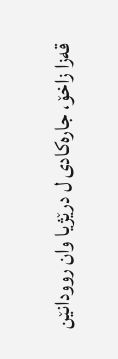قه‌زا زاخۆ، جاره‌كادی ل درێژیا وان روودانێن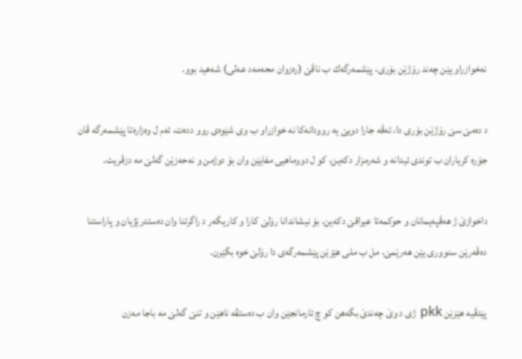نه‌خوازراو یێن چه‌ند رۆژێن بۆری، پێشمه‌رگه‌ك ب ناڤێ (ره‌زوان محه‌مه‌د عه‌لی) شه‌هید بوو.

د ده‌مێ سێ رۆژێن بۆری دا، ئه‌ڤه‌ جارا دویێ یه‌ روودانه‌كا نه‌ خوازراو ب وی شێوه‌ی روو دده‌ت، ئه‌م ل وه‌زاره‌تا پێشمه‌رگه‌ ڤان جۆره‌ كریاران ب توندی ئیدانه‌ و شه‌رمزار دكه‌ین، كو ل دووماهیی مفایێن وان بۆ دوژمن و نه‌حه‌زێن گه‌لێ مه‌ دزڤریت.

داخوازێ ژ هه‌ڤپه‌یمانان و حوكمه‌تا عیراقێ دكه‌ین، بۆ نیشاندانا رۆلێ كارا و كاریگه‌ر د راگرتنا وان ده‌ستدرێژیان و پاراستنا ده‌ڤه‌رێن سنووری یێن هه‌رێمێ، مل ب ملی هێزێن پێشمه‌رگه‌ی دا رۆلێ خوه‌ بگێرن.

پێدڤیه‌ هێزێن pkk ژی د وێ چه‌ندێ بگه‌هن كو چ ئارمانجێن وان ب ده‌ستڤه‌ ناهێن و تنێ گه‌لێ مه‌ باجا مه‌زن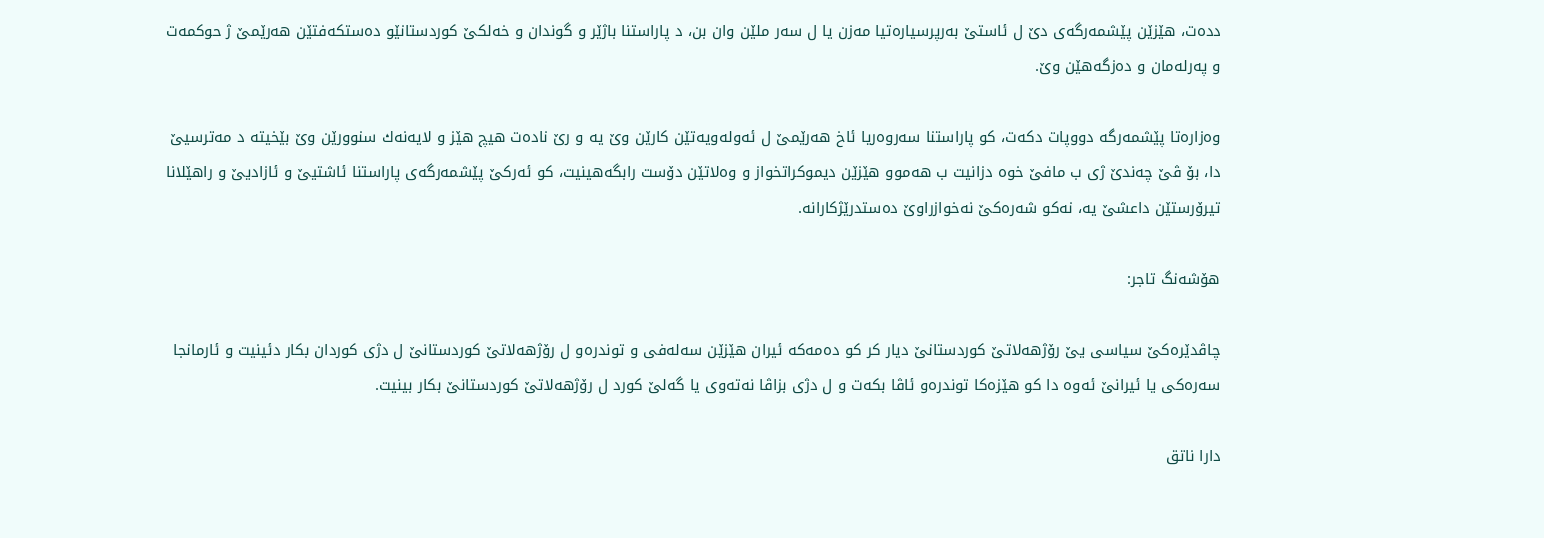دده‌ت، هێزێن پێشمه‌رگه‌ی دێ ل ئاستێ به‌رپرسیاره‌تیا مه‌زن یا ل سه‌ر ملێن وان بن، د پاراستنا باژێر و گوندان و خه‌لكێ كوردستانێو ده‌ستكه‌فتێن هه‌رێمێ ژ حوكمه‌ت و په‌رله‌مان و ده‌زگه‌هێن وێ.

وه‌زاره‌تا پێشمه‌رگه‌ دووپات دكه‌ت، كو پاراستنا سه‌روه‌ریا ئاخ هه‌رێمێ ل ئه‌وله‌ویه‌تێن كارێن وێ یه‌ و رێ ناده‌ت هیچ هێز و لایه‌نه‌ك سنوورێن وێ بێخیته‌ د مه‌ترسیێ دا، بۆ ڤێ چه‌ندێ ژی ب مافێ خوه‌ دزانیت ب هه‌موو هێزێن دیموكراتخواز و وه‌لاتێن دۆست رابگه‌هینیت، كو ئه‌ركێ پێشمه‌رگه‌ی پاراستنا ئاشتیێ و ئازادیێ و راهێلانا تیرۆرستێن داعشێ یه‌، نه‌كو شه‌ره‌كێ نه‌خوازراوێ ده‌ستدرێژكارانه‌.

هۆشه‌نگ تاجر:

چاڤدێره‌كێ سیاسی یێ رۆژهه‌لاتێ كوردستانێ دیار كر كو ده‌مه‌كه‌ ئیران هێزێن سه‌له‌فی و توندره‌و ل رۆژهه‌لاتێ كوردستانێ ل دژی كوردان بكار دئینیت و ئارمانجا سه‌ره‌كی یا ئیرانێ ئه‌وه‌ دا كو هێزه‌كا توندره‌و ئاڤا بكه‌ت و ل دژی بزاڤا نه‌ته‌وی یا گه‌لێ كورد ل رۆژهه‌لاتێ كوردستانێ بكار بینیت.

دارا ناتق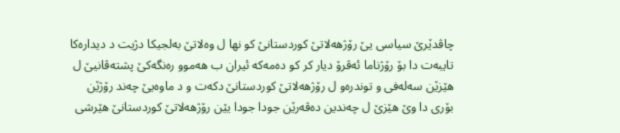چاڤدێرێ سیاسی یێ رۆژهه‌لاتێ كوردستانێ كو نها ل وه‌لاتێ به‌لجیكا دژیت د دیداره‌كا تایبه‌ت دا بۆ رۆژناما ئه‌ڤرۆ دیار كر كو ده‌مه‌كه‌ ئیران ب هه‌موو ره‌نگه‌كێ پشته‌ڤانیێ ل هێزێن سه‌له‌فی و توندره‌و ل رۆژهه‌لاتێ كوردستانێ دكه‌ت و د ماوه‌یێ چه‌ند رۆژێن بۆری دا وێ هێزێ ل چه‌ندین ده‌ڤه‌رێن جودا جودا یێن رۆژهه‌لاتێ كوردستانێ هێرشی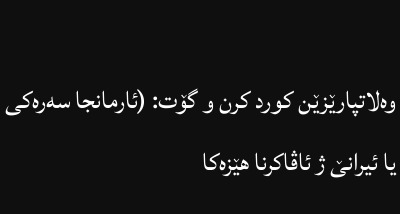وه‌لاتپارێزێن كورد كرن و گۆت: (ئارمانجا سه‌ره‌كی یا ئیرانێ ژ ئاڤاكرنا هێزه‌كا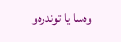وه‌سا یا توندره‌و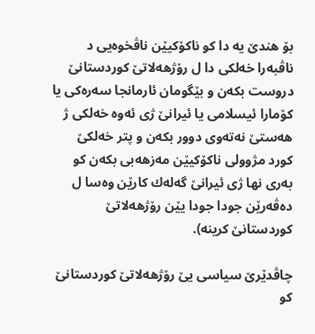بۆ هندێ یه‌ دا كو ناكۆكیێن ناڤخوه‌یی د ناڤبه‌را خه‌لكی دا ل رۆژهه‌لاتێ كوردستانێ دروست بكه‌ن و بێگومان ئارمانجا سه‌ره‌كی یا كۆمارا ئیسلامی یا ئیرانێ ژی ئه‌وه‌ خه‌لكی ژ هه‌ستێ نه‌ته‌وی دوور بكه‌ن و پتر خه‌لكێ كورد مژوولی ناكۆكیێن مه‌زهه‌بی بكه‌ن كو به‌ری نها ژی ئیرانێ گه‌له‌ك كارێن وه‌سا ل ده‌ڤه‌رێن جودا جودا یێن رۆژهه‌لاتێ كوردستانێ كرینه‌).

چاڤدێرێ سیاسی یێ رۆژهه‌لاتێ كوردستانێ كو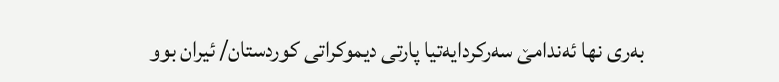به‌ری نها ئه‌ندامێ سه‌ركردایه‌تیا پارتی دیموكراتی كوردستان/ ئیران بوو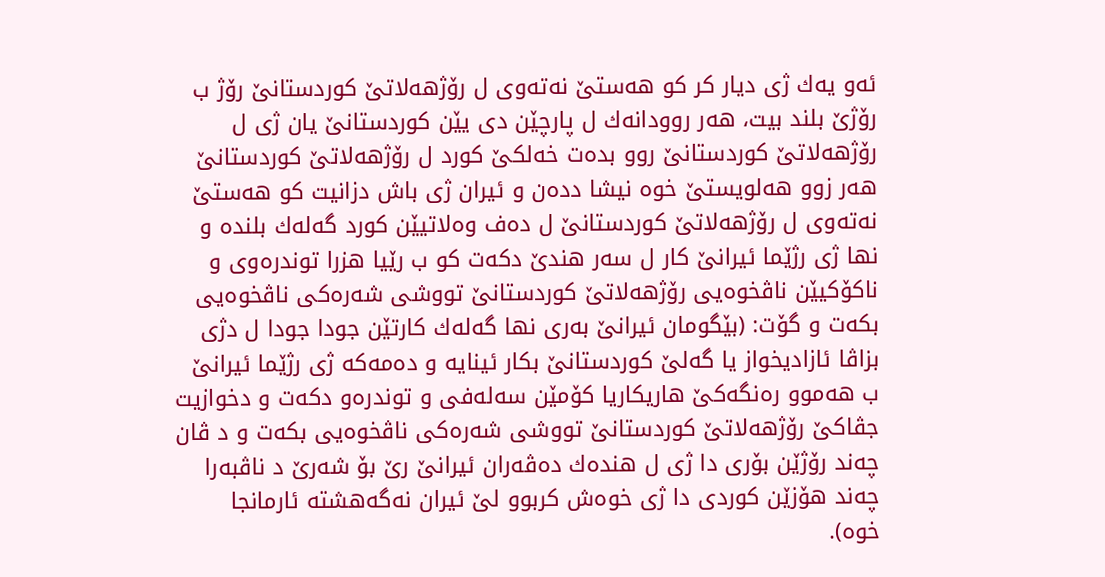ئه‌و یه‌ك ژی دیار كر كو هه‌ستێ نه‌ته‌وی ل رۆژهه‌لاتێ كوردستانێ رۆژ ب رۆژێ بلند بیت، هه‌ر روودانه‌ك ل پارچێن دی یێن كوردستانێ یان ژی ل رۆژهه‌لاتێ كوردستانێ روو بده‌ت خه‌لكێ كورد ل رۆژهه‌لاتێ كوردستانێ هه‌ر زوو هه‌لویستێ خوه‌ نیشا دده‌ن و ئیران ژی باش دزانیت كو هه‌ستێ نه‌ته‌وی ل رۆژهه‌لاتێ كوردستانێ ل ده‌ف وه‌لاتیێن كورد گه‌له‌ك بلنده‌ و نها ژی رژێما ئیرانێ كار ل سه‌ر هندێ دكه‌ت كو ب رێیا هزرا توندره‌وی و ناكۆكیێن ناڤخوه‌یی رۆژهه‌لاتێ كوردستانێ تووشی شه‌ره‌كی ناڤخوه‌یی بكه‌ت و گۆت: (بێگومان ئیرانێ به‌ری نها گه‌له‌ك كارتێن جودا جودا ل دژی بزاڤا ئازادیخواز یا گه‌لێ كوردستانێ بكار ئینایه‌ و ده‌مه‌كه‌ ژی رژێما ئیرانێ ب هه‌موو ره‌نگه‌كێ هاریكاریا كۆمێن سه‌له‌فی و توندره‌و دكه‌ت و دخوازیت جڤاكێ رۆژهه‌لاتێ كوردستانێ تووشی شه‌ره‌كی ناڤخوه‌یی بكه‌ت و د ڤان چه‌ند رۆژێن بۆری دا ژی ل هنده‌ك ده‌ڤه‌ران ئیرانێ رێ بۆ شه‌رێ د ناڤبه‌را چه‌ند هۆزێن كوردی دا ژی خوه‌ش كربوو لێ ئیران نه‌گه‌هشته‌ ئارمانجا خوه‌).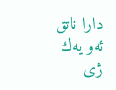دارا ناتق ئه‌و یه‌ك ژی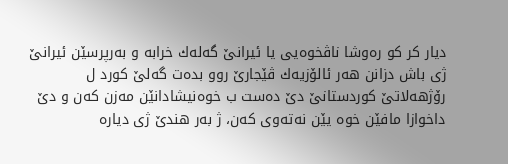دیار كر كو ره‌وشا ناڤخوه‌یی یا ئیرانێ گه‌له‌ك خرابه‌ و به‌رپرسێن ئیرانێ ژی باش دزانن هه‌ر ئالۆزیه‌ك ڤێجارێ روو بده‌ت گه‌لێ كورد ل رۆژهه‌لاتێ كوردستانێ دێ ده‌ست ب خوه‌نیشادانێن مه‌زن كه‌ن و دێ داخوازا مافێن خوه‌ یێن نه‌ته‌وی كه‌ن، ژ به‌ر هندێ ژی دیاره‌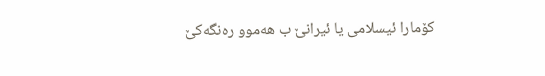كۆمارا ئیسلامی یا ئیرانێ ب هه‌موو ره‌نگه‌كێ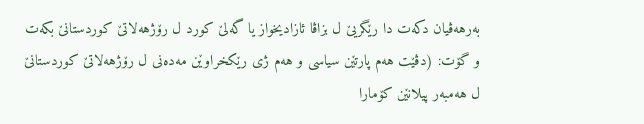به‌رهه‌ڤیان دكه‌ت دا رێگریێ ل بزاڤا ئازادیخواز یا گه‌لێ كورد ل رۆژهه‌لاتێ كوردستانێ بكه‌ت و گۆت: (دڤێت هه‌م پارتێن سیاسی و هه‌م ژی رێكخراوێن مه‌ده‌نی ل رۆژهه‌لاتێ كوردستانێ ل هه‌مبه‌ر پیلانێن كۆمارا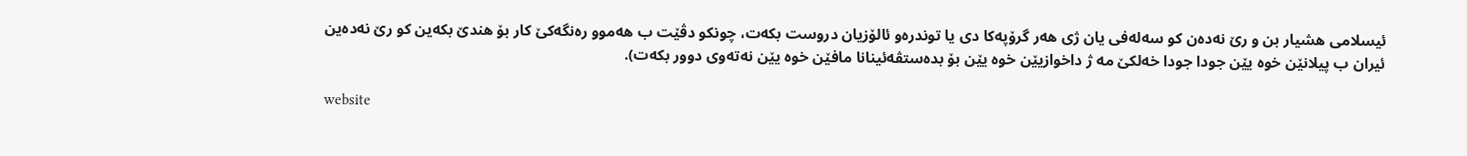ئیسلامی هشیار بن و رێ نه‌ده‌ن كو سه‌له‌فی یان ژی هه‌ر گرۆپه‌كا دی یا توندره‌و ئالۆزیان دروست بكه‌ت، چونكو دڤێت ب هه‌موو ره‌نگه‌كێ كار بۆ هندێ بكه‌ین كو رێ نه‌ده‌ین ئیران ب پیلانێن خوه‌ یێن جودا جودا خه‌لكێ مه‌ ژ داخوازیێن خوه‌ یێن بۆ بده‌ستڤه‌ئینانا مافێن خوه‌ یێن نه‌ته‌وی دوور بكه‌ت).

website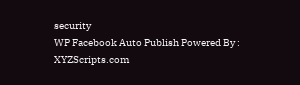security
WP Facebook Auto Publish Powered By : XYZScripts.com